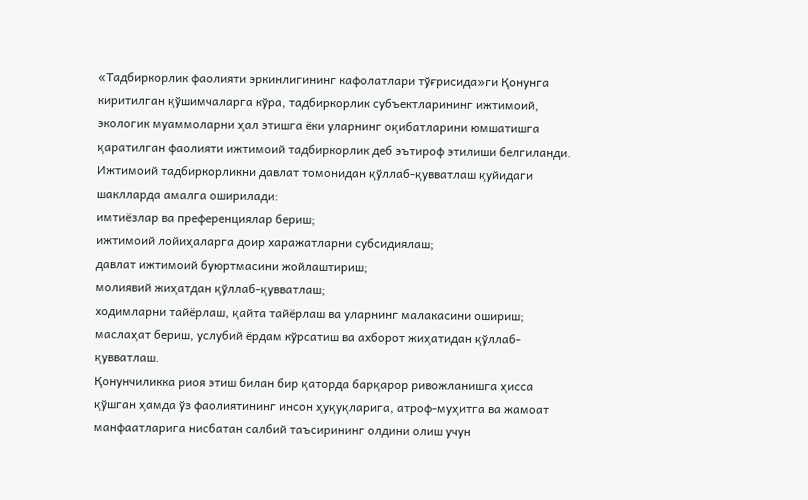«Тадбиркорлик фаолияти эркинлигининг кафолатлари тўғрисида»ги Қонунга киритилган қўшимчаларга кўра, тадбиркорлик субъектларининг ижтимоий, экологик муаммоларни ҳал этишга ёки уларнинг оқибатларини юмшатишга қаратилган фаолияти ижтимоий тадбиркорлик деб эътироф этилиши белгиланди.
Ижтимоий тадбиркорликни давлат томонидан қўллаб-қувватлаш қуйидаги шаклларда амалга оширилади:
имтиёзлар ва преференциялар бериш;
ижтимоий лойиҳаларга доир харажатларни субсидиялаш;
давлат ижтимоий буюртмасини жойлаштириш;
молиявий жиҳатдан қўллаб-қувватлаш;
ходимларни тайёрлаш, қайта тайёрлаш ва уларнинг малакасини ошириш;
маслаҳат бериш, услубий ёрдам кўрсатиш ва ахборот жиҳатидан қўллаб-қувватлаш.
Қонунчиликка риоя этиш билан бир қаторда барқарор ривожланишга ҳисса қўшган ҳамда ўз фаолиятининг инсон ҳуқуқларига, атроф-муҳитга ва жамоат манфаатларига нисбатан салбий таъсирининг олдини олиш учун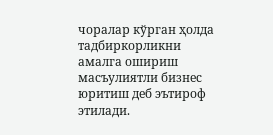чоралар кўрган ҳолда тадбиркорликни амалга ошириш масъулиятли бизнес юритиш деб эътироф этилади.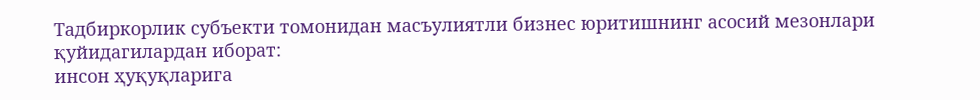Тадбиркорлик субъекти томонидан масъулиятли бизнес юритишнинг асосий мезонлари қуйидагилардан иборат:
инсон ҳуқуқларига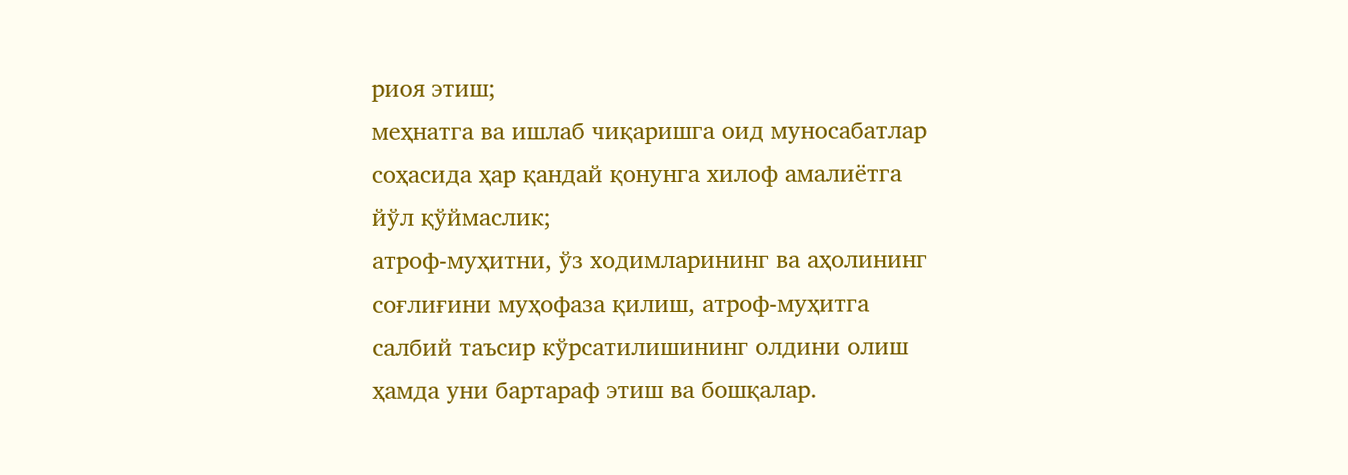риоя этиш;
меҳнатга ва ишлаб чиқаришга оид муносабатлар соҳасида ҳар қандай қонунга хилоф амалиётга йўл қўймаслик;
атроф-муҳитни, ўз ходимларининг ва аҳолининг соғлиғини муҳофаза қилиш, атроф-муҳитга салбий таъсир кўрсатилишининг олдини олиш ҳамда уни бартараф этиш ва бошқалар.